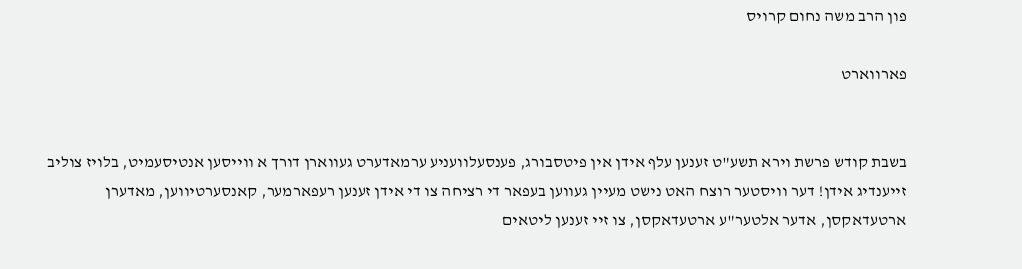פון הרב משה נחום קרויס

פארווארט


בשבת קודש פרשת וירא תשע"ט זענען עלף אידן אין פיטסבורג, פענסעלוועניע ערמאדערט געווארן דורך א ווייסען אנטיסעמיט, בלויז צוליב זייענדיג אידן! דער וויסטער רוצח האט נישט מעיין געווען בעפאר די רציחה צו די אידן זענען רעפארמער, קאנסערטיווען, מאדערן ארטעדאקסן, אדער אלטער"ע ארטעדאקסן, צו זיי זענען ליטאים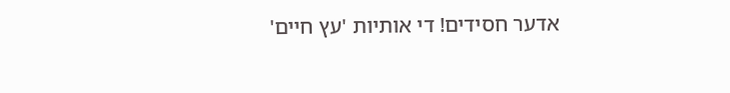אדער חסידים! די אותיות 'עץ חיים'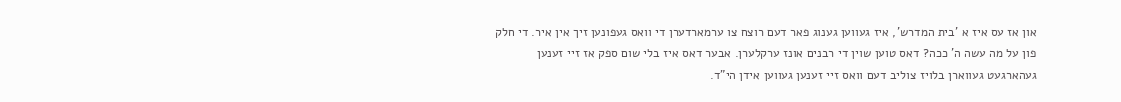און אז עס איז א 'בית המדרש', איז געווען גענוג פאר דעם רוצח צו ערמארדערן די וואס געפונען זיך אין איר. די חלק פון על מה עשה ה' ככה? דאס טוען שוין די רבנים אונז ערקלערן. אבער דאס איז בלי שום ספק אז זיי זענען געהארגעט געווארן בלויז צוליב דעם וואס זיי זענען געווען אידן הי"ד.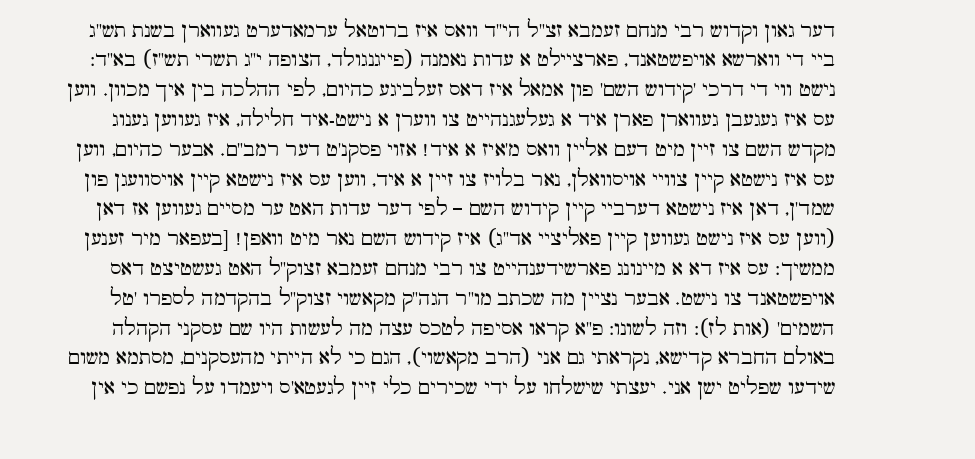דער גאון וקדוש רבי מנחם זעמבא זצ"ל הי"ד וואס איז ברוטאל ערמאדערט געווארן בשנת תש"ג ביי די ווארשא אויפשטאנד, פארציילט א עדות נאמנה (פייגנגולד, הצופה י"ג תשרי תש"ז) בא"ד: נישט ווי די דרכי 'קידוש השם' פון אמאל איז דאס זעלביגע כהיום, לפי ההלכה בין איך מכוון. ווען עס איז געגעבן געווארן פארן איד א געלעגנהייט צו ווערן א נישט-איד חלילה, איז געווען גענוג מקדש השם צו זיין מיט דעם אליין וואס מ'איז א איד! אזוי פסקנ'ט דער רמב"ם. אבער כהיום, ווען עס איז נישטא קיין צוויי אויסוואלן, נאר בלויז צו זיין א איד, ווען עס איז נישטא קיין אויסוועגן פון שמד'ן, דאן איז נישטא דערביי קיין קידוש השם – לפי דער עדות האט ער מסיים געווען אז דאן (ווען עס איז נישט געווען קיין פאליציי אד"ג) איז קידוש השם נאר מיט וואפן! [בעפאר מיר זענען ממשיך: עס איז דא א מיינונג פארשידענהייט צו רבי מנחם זעמבא זצוק"ל האט געשטיצט דאס אויפשטאנד צו נישט. אבער נציין מה שכתב מו"ר הגה"ק מקאשוי זצוק"ל בהקדמה לספרו 'טל השמים' (אות לז): וזה לשונו: פ"א קראו אסיפה לטכס עצה מה לעשות היו שם עסקני הקהלה באולם החברא קדישא, נקראתי גם אני (הרב מקאשוי), הגם כי לא הייתי מהעסקנים, מסתמא משום שידעו שפליט ישן אני. יעצתי שישלחו על ידי שכירים כלי זיין לגעטא'ס ויעמדו על נפשם כי אין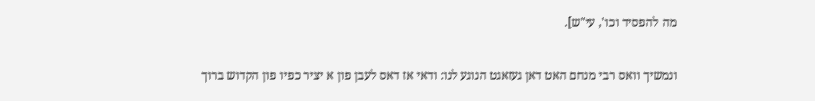מה להפסיד וכו', עי"ש].

ונמשיך וואס רבי מנחם האט דאן געזאגט הנוגע לנו: ודאי אז דאס לעבן פון א יציר כפיו פון הקדוש ברוך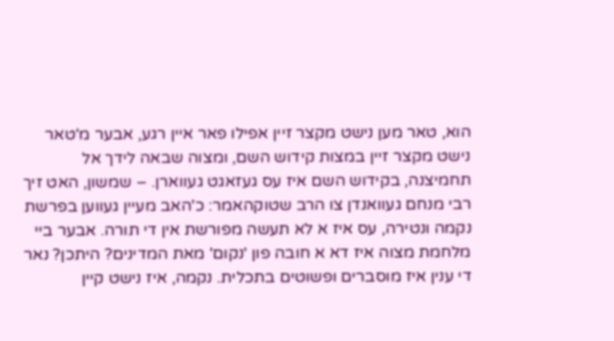הוא, טאר מען נישט מקצר זיין אפילו פאר איין רגע, אבער מ'טאר נישט מקצר זיין במצות קידוש השם, ומצוה שבאה לידך אל תחמיצנה, בקידוש השם איז עס געזאגט געווארן. – שמשון, האט זיך רבי מנחם געוואנדן צו הרב שטוקהאמר: כ'האב מעיין געווען בפרשת נקמה ונטירה, עס איז א לא תעשה מפורשת אין די תורה. אבער ביי מלחמת מצוה איז דא א חובה פון 'נקום' מאת המדינים? היתכן? נאר די ענין איז מוסברים ופשוטים בתכלית. נקמה, איז נישט קיין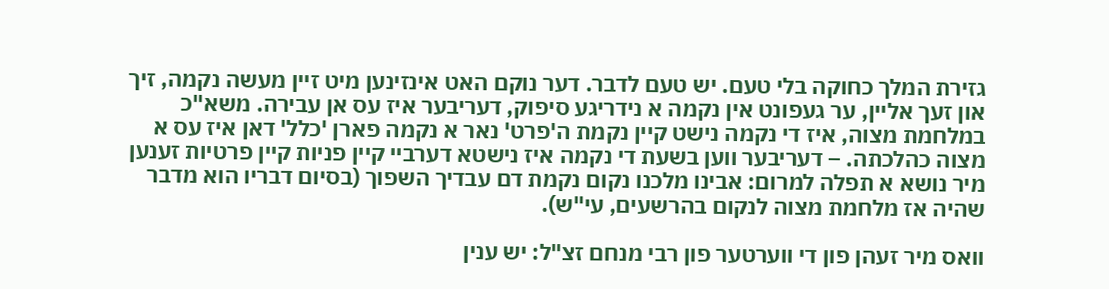גזירת המלך כחוקה בלי טעם. יש טעם לדבר. דער נוקם האט אינזינען מיט זיין מעשה נקמה, זיך און זעך אליין, ער געפונט אין נקמה א נידריגע סיפוק, דעריבער איז עס אן עבירה. משא"כ במלחמת מצוה, איז די נקמה נישט קיין נקמת ה'פרט' נאר א נקמה פארן 'כלל' דאן איז עס א מצוה כהלכתה. – דעריבער ווען בשעת די נקמה איז נישטא דערביי קיין פניות קיין פרטיות זענען מיר נושא א תפלה למרום: אבינו מלכנו נקום נקמת דם עבדיך השפוך (בסיום דבריו הוא מדבר שהיה אז מלחמת מצוה לנקום בהרשעים, עי"ש).

וואס מיר זעהן פון די ווערטער פון רבי מנחם זצ"ל: יש ענין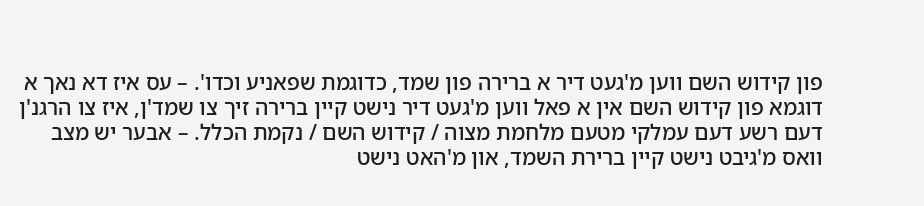פון קידוש השם ווען מ'געט דיר א ברירה פון שמד, כדוגמת שפאניע וכדו'. – עס איז דא נאך א דוגמא פון קידוש השם אין א פאל ווען מ'געט דיר נישט קיין ברירה זיך צו שמד'ן, איז צו הרגנ'ן דעם רשע דעם עמלקי מטעם מלחמת מצוה / קידוש השם / נקמת הכלל. – אבער יש מצב וואס מ'גיבט נישט קיין ברירת השמד, און מ'האט נישט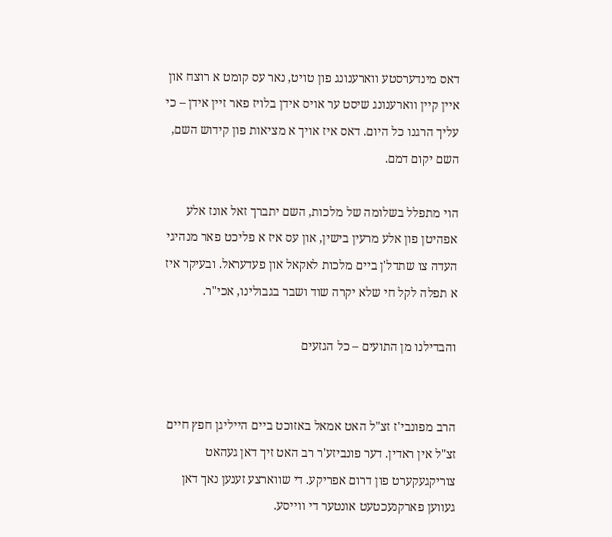דאס מינדערסטע ווארענונג פון טויט, נאר עס קומט א רוצח און איין קיין ווארענונג שיסט ער אויס אידן בלויז פאר זיין אידן – כי עליך הרגנו כל היום. דאס איז אויך א מציאות פון קידוש השם, השם יקום דמם.

הוי מתפלל בשלומה של מלכות, השם יתברך זאל אונז אלע אפהיטן פון אלע מרעין בישין, און עס איז א פליכט פאר מנהיגי העדה צו שתדל'ן ביים מלכות לאקאל און פעדעראל. ובעיקר איז א תפלה לקל חי שלא יקרה שוד ושבר בגבולינו, אכי"ר.

והבדילנו מן התועים – כל הגזעים


הרב מפונבי'ז זצ"ל האט אמאל באזוכט ביים הייליגן חפץ חיים זצ"ל אין ראדין. דער פונביזע'ר רב האט זיך דאן געהאט צוריקגעקערט פון דרום אפריקע. די שווארצע זענען נאך דאן געווען פארקנעכטעט אונטער די ווייסע.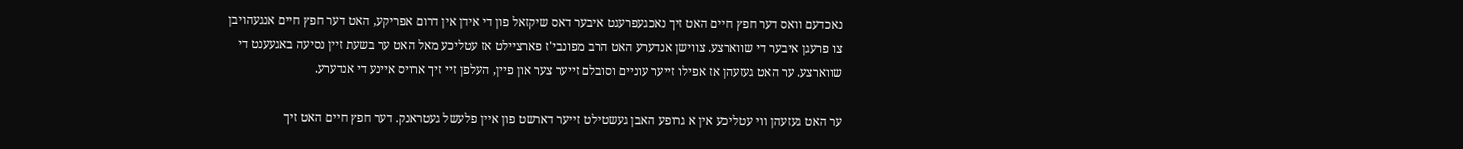נאכדעם וואס דער חפץ חיים האט זיך נאכגעפרעגט איבער דאס שיקזאל פון די אידן אין דרום אפריקע, האט דער חפץ חיים אנגעהויבן צו פרעגן איבער די שווארצע. צווישן אנדערע האט הרב מפונבי'ז פארציילט אז עטליכע מאל האט ער בשעת זיין נסיעה באגעענט די שווארצע. ער האט געזעהן אז אפילו זייער עוניים וסובלם זייער צער און פיין, העלפן זיי זיך ארויס איינע די אנדערע.

ער האט געזעהן ווי עטליכע אין א גרופע האבן געשטילט זייער דארשט פון איין פלעשל געטראנק. דער חפץ חיים האט זיך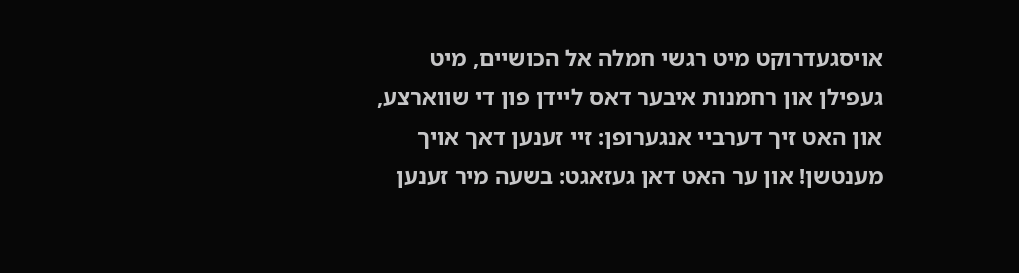אויסגעדרוקט מיט רגשי חמלה אל הכושיים, מיט געפילן און רחמנות איבער דאס ליידן פון די שווארצע, און האט זיך דערביי אנגערופן: זיי זענען דאך אויך מענטשן! און ער האט דאן געזאגט: בשעה מיר זענען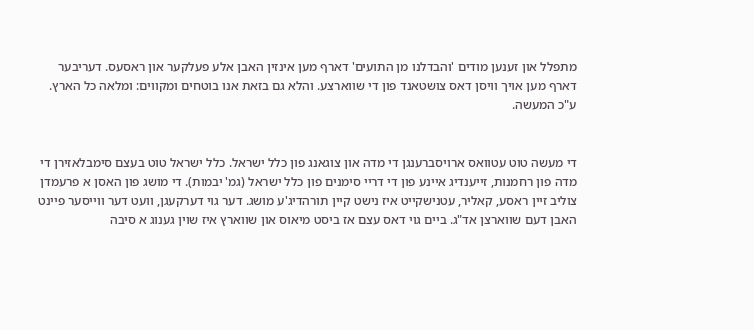מתפלל און זענען מודים 'והבדלנו מן התועים' דארף מען אינזין האבן אלע פעלקער און ראסעס. דעריבער דארף מען אויך וויסן דאס צושטאנד פון די שווארצע. והלא גם בזאת אנו בוטחים ומקווים: ומלאה כל הארץ. ע"כ המעשה.


די מעשה טוט עטוואס ארויסברענגן די מדה און צוגאנג פון כלל ישראל. כלל ישראל טוט בעצם סימבלאזירן די מדה פון רחמנות, זייענדיג איינע פון די דריי סימנים פון כלל ישראל (גמ' יבמות). די מושג פון האסן א פרעמדן צוליב זיין ראסע, קאליר, עטנישקייט איז נישט קיין תורהדיג'ע מושג. דער גוי דערקעגן, וועט דער ווייסער פיינט האבן דעם שווארצן אד"ג. ביים גוי דאס עצם אז ביסט מיאוס און שווארץ איז שוין גענוג א סיבה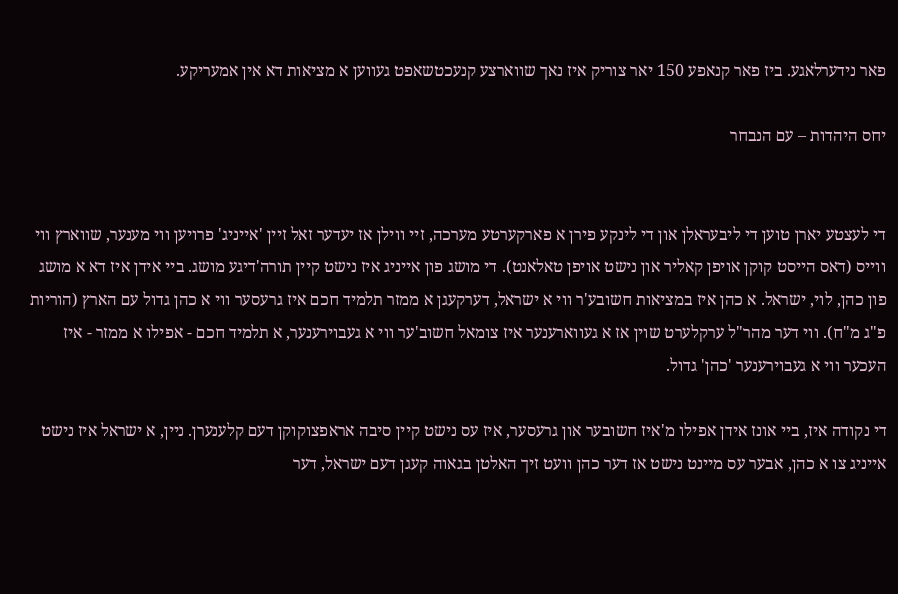פאר נידערלאגע. ביז פאר קנאפע 150 יאר צוריק איז נאך שווארצע קנעכטשאפט געווען א מציאות דא אין אמעריקע.

יחס היהדות – עם הנבחר


די לעצטע יארן טוען די ליבעראלן און די לינקע פירן א פארקערטע מערכה, זיי ווילן אז יעדער זאל זיין 'אייניג' פרויען ווי מענער, שווארץ ווי ווייס (דאס הייסט קוקן אויפן קאליר און נישט אויפן טאלאנט). די מושג פון אייניג איז נישט קיין תורה'דיגע מושג. ביי אידן איז דא א מושג פון כהן, לוי, ישראל. א כהן איז במציאות חשובע'ר ווי א ישראל, דערקעגן א ממזר תלמיד חכם איז גרעסער ווי א כהן גדול עם הארץ (הוריות פ"ג מ"ח). ווי דער מהר"ל ערקלערט שוין אז א געווארענער איז צומאל חשוב'ער ווי א געבוירענער, א תלמיד חכם - אפילו א ממזר - איז העכער ווי א געבוירענער 'כהן' גדול.

די נקודה איז, ביי אונז אידן אפילו מ'איז חשובער און גרעסער, איז עס נישט קיין סיבה אראפצוקוקן דעם קלענערן. ניין, א ישראל איז נישט אייניג צו א כהן, אבער עס מיינט נישט אז דער כהן וועט זיך האלטן בגאוה קעגן דעם ישראל, דער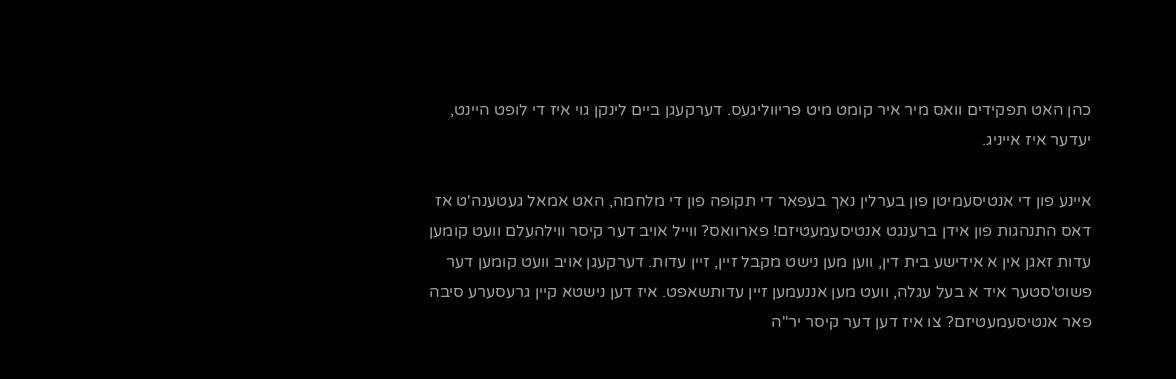כהן האט תפקידים וואס מיר איר קומט מיט פריווליגעס. דערקעגן ביים לינקן גוי איז די לופט היינט, יעדער איז אייניג.

איינע פון די אנטיסעמיטן פון בערלין נאך בעפאר די תקופה פון די מלחמה, האט אמאל געטענה'ט אז דאס התנהגות פון אידן ברענגט אנטיסעמעטיזם! פארוואס? ווייל אויב דער קיסר ווילהעלם וועט קומען עדות זאגן אין א אידישע בית דין, ווען מען נישט מקבל זיין, זיין עדות. דערקעגן אויב וועט קומען דער פשוט'סטער איד א בעל עגלה, וועט מען אננעמען זיין עדותשאפט. איז דען נישטא קיין גרעסערע סיבה פאר אנטיסעמעטיזם? צו איז דען דער קיסר יר"ה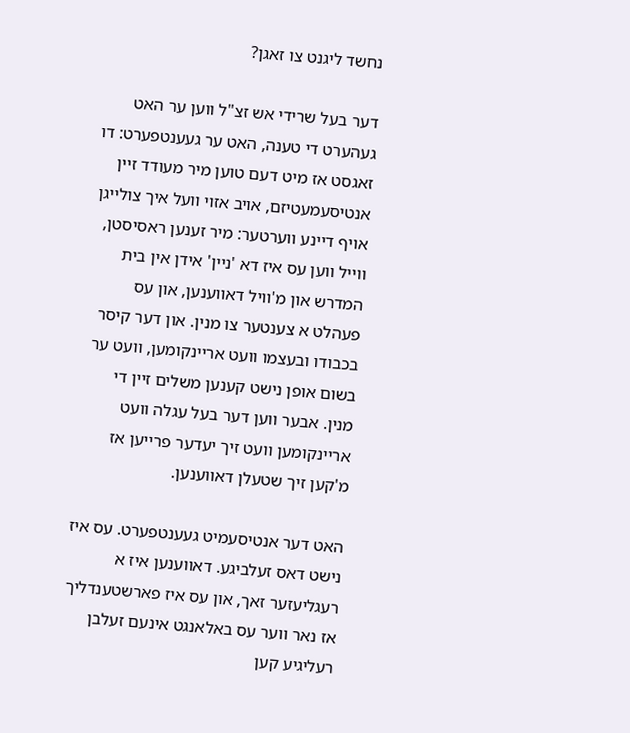נחשד ליגנט צו זאגן?

דער בעל שרידי אש זצ"ל ווען ער האט געהערט די טענה, האט ער געענטפערט: דו זאגסט אז מיט דעם טוען מיר מעודד זיין אנטיסעמעטיזם, אויב אזוי וועל איך צולייגן אויף דיינע ווערטער: מיר זענען ראסיסטן, ווייל ווען עס איז דא 'ניין' אידן אין בית המדרש און מ'וויל דאווענען, און עס פעהלט א צענטער צו מנין. און דער קיסר בכבודו ובעצמו וועט אריינקומען, וועט ער בשום אופן נישט קענען משלים זיין די מנין. אבער ווען דער בעל עגלה וועט אריינקומען וועט זיך יעדער פרייען אז מ'קען זיך שטעלן דאווענען.

האט דער אנטיסעמיט געענטפערט. עס איז נישט דאס זעלביגע. דאווענען איז א רעגליעזער זאך, און עס איז פארשטענדליך אז נאר ווער עס באלאנגט אינעם זעלבן רעליגיע קען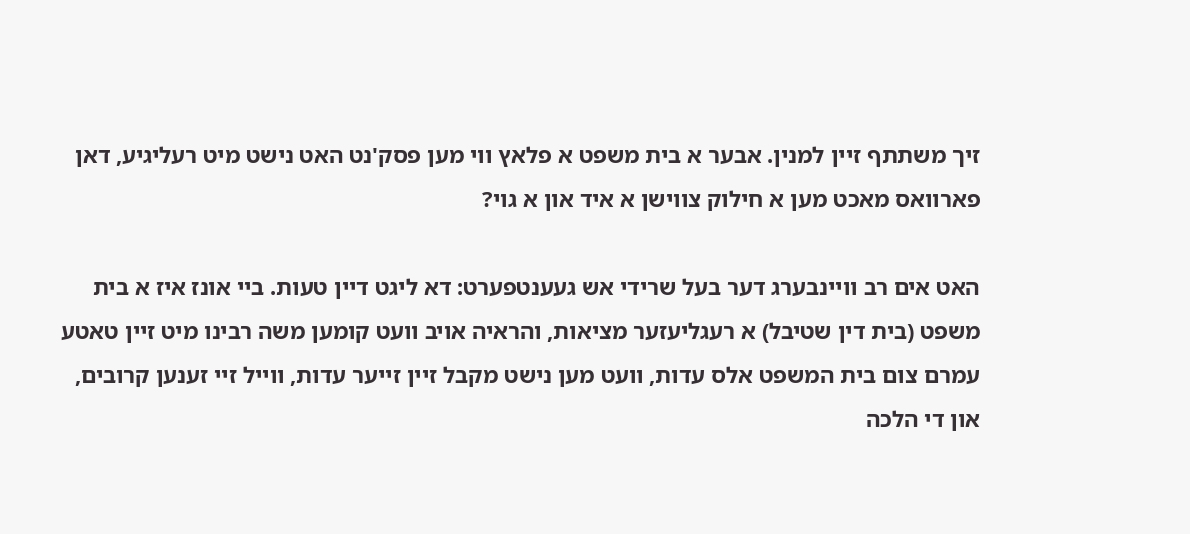זיך משתתף זיין למנין. אבער א בית משפט א פלאץ ווי מען פסק'נט האט נישט מיט רעליגיע, דאן פארוואס מאכט מען א חילוק צווישן א איד און א גוי?

האט אים רב וויינבערג דער בעל שרידי אש געענטפערט: דא ליגט דיין טעות. ביי אונז איז א בית משפט (בית דין שטיבל) א רעגליעזער מציאות, והראיה אויב וועט קומען משה רבינו מיט זיין טאטע עמרם צום בית המשפט אלס עדות, וועט מען נישט מקבל זיין זייער עדות, ווייל זיי זענען קרובים, און די הלכה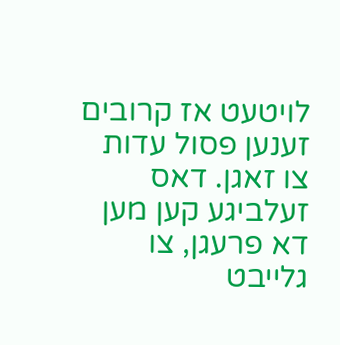לויטעט אז קרובים זענען פסול עדות צו זאגן. דאס זעלביגע קען מען דא פרעגן, צו גלייבט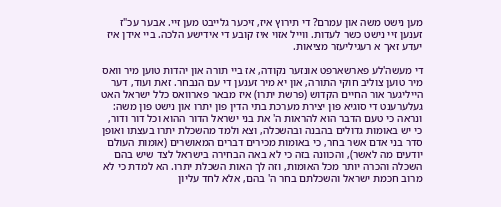מען נישט משה און עמרם? די תירוץ איז, זיכער גלייבט מען זיי. אבער עכ"ז זענען זיי נישט כשר לעדות. ווייל אזוי איז קובע די אידישע הלכה. ביי אידן איז יעדע זאך א רעגיליעזר מציאות.

די מעשה'לע פארשארפט אונזער נקודה, אז ביי תורה און יהדות טוען מיר וואס מיר טוען צוליב חוקי התורה, און יא מיר זענען די עם הנבחר. זאת ועוד, דער הייליגער אור החיים הקדוש (פרשת יתרו) איז מבאר פארוואס כלל ישראל האט געלערענט די סוגיא פון יצירת מערכת בתי הדין פון יתרו און נישט פון משה: ונראה כי טעם הדבר הוא להראות ה' את בני ישראל הדור ההוא וכל דור ודור, כי יש באומות גדולים בהבנה ובהשכלה, וצא ולמד מהשכלת יתרו בעצתו ואופן סדר בני אדם אשר בחר, כי באומות מכירים דברים המאושרים (אומות העולם יודעים מה לאשר), והכוונה בזה כי לא באה הבחירה בישראל לצד שיש בהם השכלה והכרה יותר מכל האומות, וזה לך האות השכלת יתרו. הא למדת כי לא מרוב חכמת ישראל והשכלתם בחר ה' בהם, אלא לחד עליון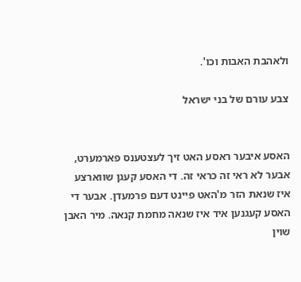ולאהבת האבות וכו'.

צבע עורם של בני ישראל


האסע איבער ראסע האט זיך לעצטענס פארמערט, אבער לא ראי זה כראי זה. די האסע קעגן שווארצע איז שנאת הזר מ'האט פיינט דעם פרמעדן. אבער די האסע קעגנען איד איז שנאה מחמת קנאה. מיר האבן שוין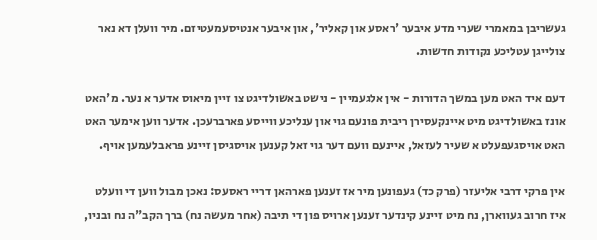געשריבן במאמרי שערי מדע איבער 'ראסע און קאליר', און איבער אנטיסעמעטיזם. מיר וועלן דא נאר צולייגן עטליכע נקודות חדשות.

דעם איד האט מען במשך הדורות - אין אלגעמיין - נישט באשולדיגט צו זיין מיאוס אדער א נער. מ'האט אונז באשולדיגט מיט איינקעסירן ריבית פונעם גוי און ענליכע ווייסע פארברעכן. אדער ווען אימער האט האט אויסגעפעלט א שעיר לעזאל, איינעם וועם דער גוי זאל קענען אויסגיסן זיינע פראבלעמען אויף.

אין פרקי דרבי אליעזר (פרק כד) געפונען מיר אז זענען פארהאן דריי ראסעס: נאכן מבול ווען די וועלט איז חרוב געווארן, נח מיט זיינע קינדער זענען ארויס פון די תיבה (אחר מעשה נח) ברך הקב"ה נח ובניו,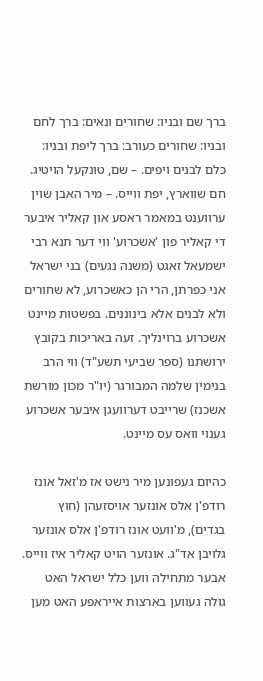ברך שם ובניו: שחורים ונאים: ברך לחם ובניו: שחורים כעורב: ברך ליפת ובניו: כלם לבנים ויפים. – שם, טונקעל הויטיג. חם שווארץ, יפת ווייס. – מיר האבן שוין ערווענט במאמר ראסע און קאליר איבער די קאליר פון 'אשכרוע' ווי דער תנא רבי ישמעאל זאגט (משנה נגעים) בני ישראל אני כפרתן, הרי הן כאשכרוע, לא שחורים ולא לבנים אלא בינוננים. בפשטות מיינט אשכרוע ברוינליך. זעה באריכות בקובץ ירושתנו (ספר שביעי תשע"ד) ווי הרב בנימין שלמה המבורגר (יו"ר מכון מורשת אשכנז) שרייבט דערוועגן איבער אשכרוע גענוי וואס עס מיינט.

כהיום געפונען מיר נישט אז מ'זאל אונז רודפ'ן אלס אונזער אויסזעהן (חוץ בגדים), מ'וועט אונז רודפ'ן אלס אונזער גלויבן אד"ג. אונזער הויט קאליר איז ווייס. אבער מתחילה ווען כלל ישראל האט גולה געווען בארצות אייראפע האט מען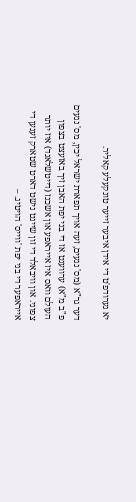יא גערודפ'ט די אידן איבער זייער טונקעלע קאליר.

דער גר"א (מס' נגעים, זעה אויך תפארת ישראל יכין, מס' נגעים פ"ב מ"א) ערווענט אז די בני יפת האבן זיך באזעצט בצפון העולם וואס איז אייראפע און אשכנז (דייטשלאנד) איז יותר צפוני. און וויבאלד די זון שיינט נישט דארט שטארק זענען די אייראפער די בני יפת 'ווייס' הויטיג. –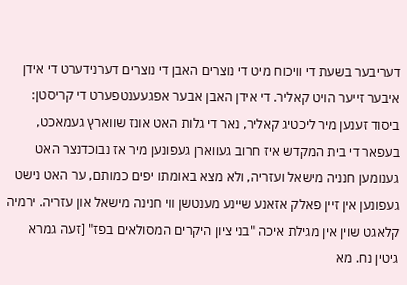דעריבער בשעת די וויכוח מיט די נוצרים האבן די נוצרים דערנידערט די אידן איבער זייער הויט קאליר. די אידן האבן אבער אפגעענטפערט די קריסטן: ביסוד זענען מיר ליכטיג קאליר, נאר די גלות האט אונז שווארץ געמאכט, בעפאר די בית המקדש איז חרוב געווארן געפונען מיר אז נבוכדנצר האט גענומען חנניה מישאל ועזריה, ולא מצא באומתו יפים כמותם, ער האט נישט געפונען אין זיין פאלק אזאנע שיינע מענטשן ווי חנינה מישאל און עזריה. ירמיה קלאגט שוין אין מגילת איכה "בני ציון היקרים המסולאים בפז" [זעה גמרא גיטין נח. מא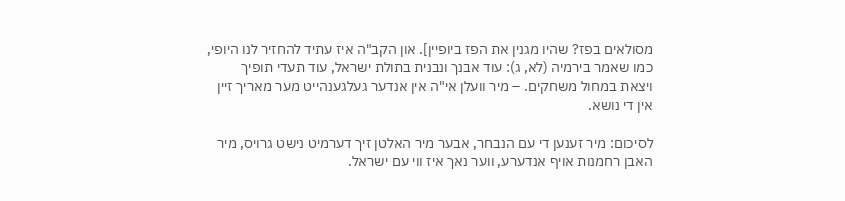מסולאים בפז? שהיו מגנין את הפז ביופיין]. און הקב"ה איז עתיד להחזיר לנו היופי, כמו שאמר בירמיה (לא, ג): עוד אבנך ונבנית בתולת ישראל, עוד תעדי תופיך ויצאת במחול משחקים. – מיר וועלן אי"ה אין אנדער געלגענהייט מער מאריך זיין אין די נושא.

לסיכום: מיר זענען די עם הנבחר, אבער מיר האלטן זיך דערמיט נישט גרויס, מיר האבן רחמנות אויף אנדערע, ווער נאך איז ווי עם ישראל.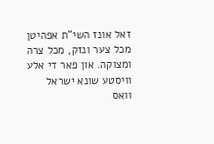זאל אונז השי"ת אפהיטן מכל צער ונזק, מכל צרה ומצוקה. און פאר די אלע וויסטע שונא ישראל וואס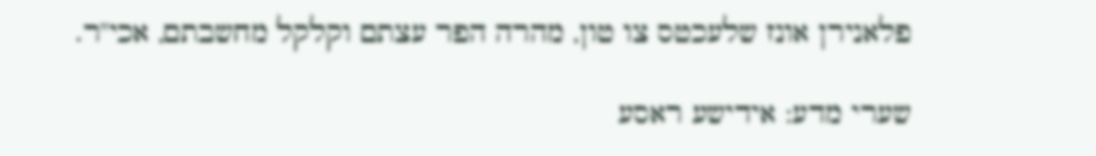פלאנירן אונז שלעכטס צו טון, מהרה הפר עצתם וקלקל מחשבתם, אכי"ר.

שערי מדע: אידישע ראסע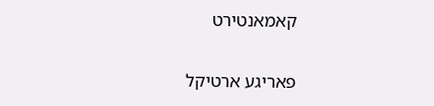קאמאנטירט

פאריגע ארטיקל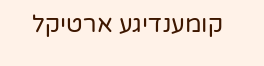קומענדיגע ארטיקל